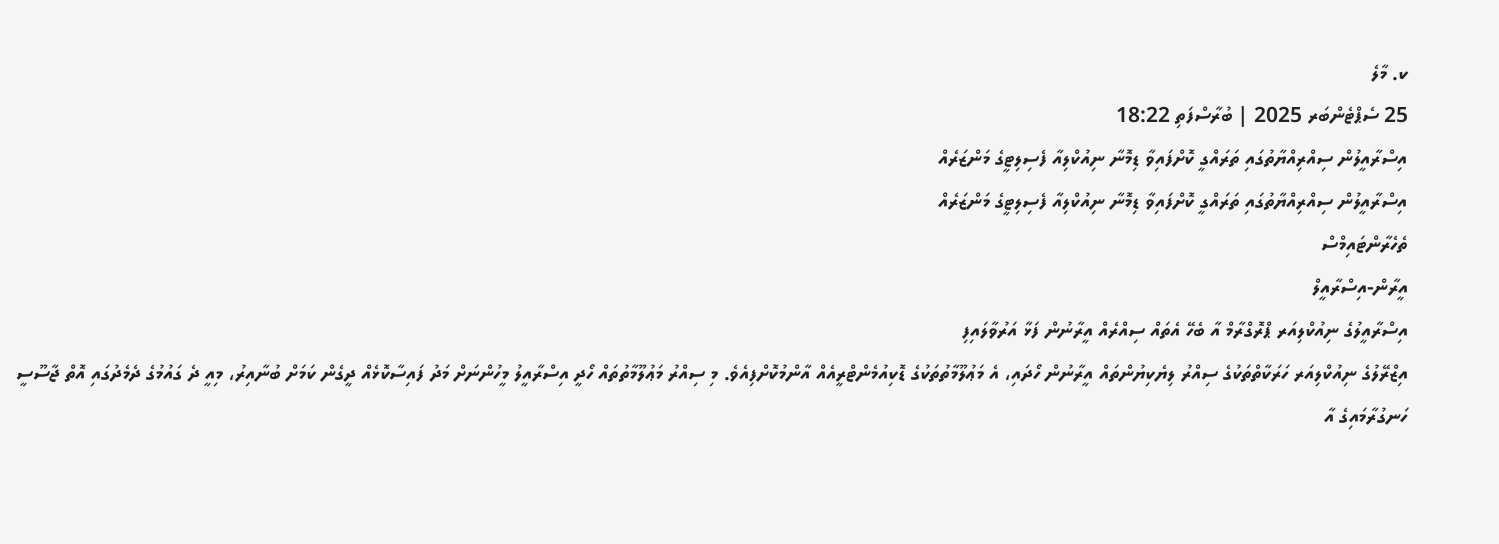ކ. މާލެ
25 ސެޕްޓެންބަރ 2025 | ބުރާސްފަތި 18:22
އިސްރާއީލުން ސިއްރިއްޔާތުގައި ތަރައްގީ ކޮށްފައިވާ ޑިމޮނާ ނިއުކްލިއާ ފެސިލިޓީގެ މަންޒަރެއް
އިސްރާއީލުން ސިއްރިއްޔާތުގައި ތަރައްގީ ކޮށްފައިވާ ޑިމޮނާ ނިއުކްލިއާ ފެސިލިޓީގެ މަންޒަރެއް
ތެހެރާންޓައިމްސް
އީރާން-އިސްރާއީލް
އިސްރާއީލުގެ ނިއުކްލިއަރ ޕްރޮގްރާމް އާ ބެހޭ އެތައް ސިއްރެއް އީރާނުން ފަޅާ އަރުވާލައިފި
އިޒްރޭލުގެ ނިއުކްލިއަރ ހަރަކާތްތަކުގެ ސިއްރު ލިޔެކިޔުންތައް އީރާނުން ހޯދައި، އެ މަޢުލޫމާތުތަކުގެ ޑޮކިއުމެންޓްރީއެއް އާންމުކޮށްފިއެވެ. މި ސިއްރު މަޢުލޫމާތުތައް ހޯދީ އިސްރާއީލު މީހުންނަށް މަދު ފައިސާކޮޅެއް ދީގެން ކަމަށް ބުނާއިރު، މިއީ ދެ ގައުމުގެ ދެމެދުގައި އޮތް ޖާސޫސީ ހަނގުރާމައިގެ އާ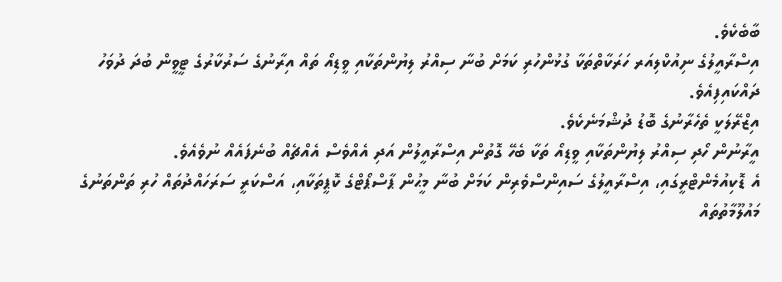ބާބެކެވެ.
އިސްރާއީލުގެ ނިއުކްލިއަރ ހަރަކާތްތަކާ ގުޅުންހުރި ކަމަށް ބުނާ ސިއްރު ލިޔުންތަކާއި ވީޑިއޯ ތައް އިރާނުގެ ސަރުކާރުގެ ޓީވީން ބުދަ ދުވަހު ދައްކައިފިއެވެ.
އިޒްރޭލަކީ ތެހެރާނުގެ ބޮޑު ދުޝްމަނެކެވެ.
އީރާނުން ހޯދި ސިއްރު ލިޔުންތަކާއި ވީޑިއޯ ތަކާ ބެހޭ ގޮތުން އިސްރާއީލުން އަދި އެއްވެސް އެއްޗެއް ބުނެފައެއް ނުވެއެވެ.
އެ ޑޮކިއުމެންޓްރީގައި، އިސްރާއީލުގެ ސައިންސްވެރިން ކަމަށް ބުނާ މީޙުން ޕާސްޕޯޓްގެ ކޮޕީތަކާއި، އަސްކަރީ ސަރަހައްދުތައް ހުރި ތަންތަނުގެ މައުލޫމާތުތައް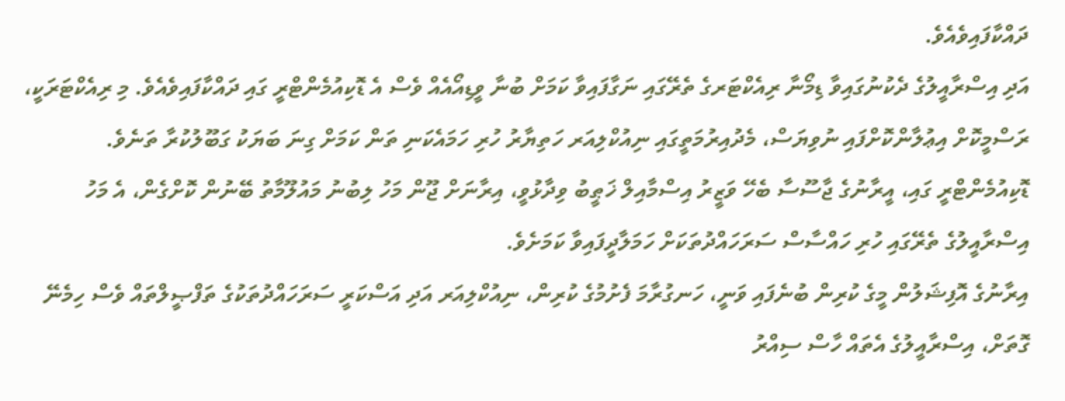ދައްކާފައިވެއެވެ.
އަދި އިސްރާއީލުގެ ދެކުނުގައިވާ ޑިމޯނާ ރިއެކްޓަރގެ ތެރޭގައި ނަގާފައިވާ ކަމަށް ބުނާ ވީޑިއޯއެއް ވެސް އެ ޑޮކިއުމެންޓްރީ ގައި ދައްކާފައިވެއެވެ. މި ރިއެކްޓަރަކީ، ރަސްމީކޮށް އިޢުލާންކޮށްފައި ނުވިޔަސް، މެދުއިރުމަތީގައި ނިއުކްލިއަރ ހަތިޔާރު ހުރި ހަމައެކަނި ތަން ކަމަށް ގިނަ ބަޔަކު ގަބޫލުކުރާ ތަނެވެ.
ޑޮކިއުމެންޓްރީ ގައި، އީރާނުގެ ޖާސޫސާ ބެހޭ ވަޒީރު އިސްމާއިލް ޚަޠީބު ވިދާޅުވީ، އިރާނަށް ޖޫން މަހު ލިބުނު މައުލޫމާތު ބޭނުން ކޮށްގެން، އެ މަހު އިސްރާއީލުގެ ތެރޭގައި ހުރި ހައްސާސް ސަރަހައްދުތަކަށް ހަމަލާދީފައިވާ ކަމަށެވެ.
އިރާނުގެ އޮފިޝަލުން މީގެ ކުރިން ބުނެފައި ވަނީ، ހަނގުރާމަ ފެށުމުގެ ކުރިން، ނިއުކްލިއަރ އަދި އަސްކަރީ ސަރަހައްދުތަކުގެ ތަފްޞީލްތައް ވެސް ހިމެނޭ ގޮތަށް، އިސްރާއީލުގެ އެތައް ހާސް ސިއްރު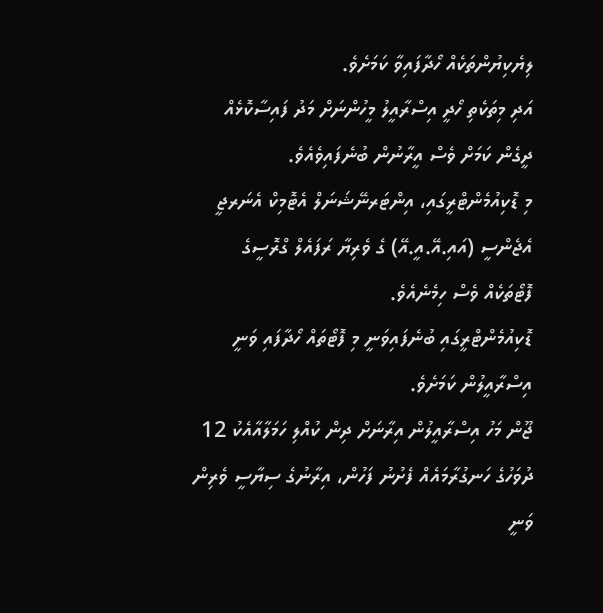ލިޔެކިޔުންތަކެއް ހޯދާފައިވާ ކަމަށެވެ.
އަދި މިތަކެތި ހޯދީ އިސްރާއީލު މީހުންނަށް މަދު ފައިސާކޮޅެއް ދީގެން ކަމަށް ވެސް އީރާނުން ބުނެފައިވެއެވެ.
މި ޑޮކިއުމެންޓްރީގައި، އިންޓަރނޭޝަނަލް އެޓޮމިކް އެނަރޖީ އެޖެންސީ (އައި.އޭ.އީ.އޭ) ގެ ވެރިޔާ ރަފައެލް ގްރޮސީގެ ފޮޓޯތަކެއް ވެސް ހިމެނެއެވެ.
ޑޮކިއުމެންޓްރީގައި ބުނެފައިވަނީ މި ފޮޓޯތައް ހޯދާފައި ވަނީ އިސްރާއީލުން ކަމަށެވެ.
ޖޫން މަހު އިސްރާއީލުން އިރާނަށް ދިން ކުއްލި ހަމަލާއާއެކު 12 ދުވަހުގެ ހަނގުރާމައެއް ފެށުނު ފަހުން، އިރާނުގެ ސިޔާސީ ވެރިން ވަނީ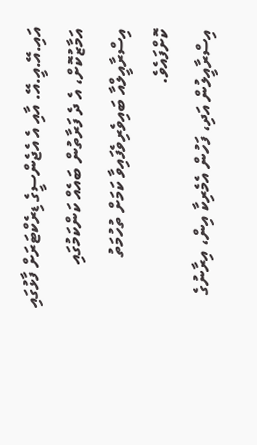އައި.އޭ.އީ.އޭ. އާއި އެ އެޖެންސީގެ ޑިރެކްޓަރަށް ފާޅުގައި އަމާޒުކޮށް، އެ ދެ ފަރާތުން ބައެއް ކަންކަމުގައި އިސްރާއީލްއާ ބައިވެރިވެފައިވާ ކަމަށް ތުހުމަތު ކޮށްފައެވެ.
އިސްރާއީލުން އަދި، ފަހުން އެމެރިކާ އިން، އިރާނުގެ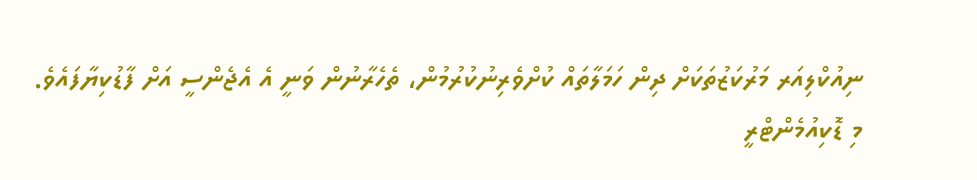ނިއުކްލިއަރ މަރުކަޒުތަކަށް ދިން ހަމަލާތައް ކުށްވެރިނުކުރުމުން، ތެހެރާނުން ވަނީ އެ އެޖެންސީ އަށް ފާޑުކިޔާފައެވެ.
މި ޑޮކިއުމެންޓްރީ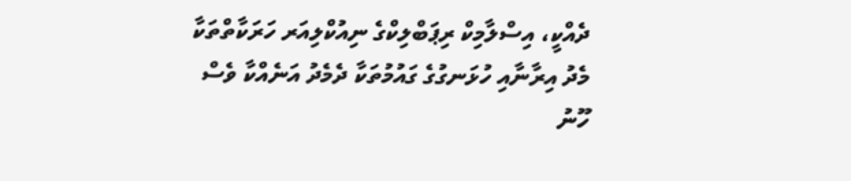ދެއްކީ، އިސްލާމިކް ރިޕަބްލިކްގެ ނިއުކްލިއަރ ހަރަކާތްތަކާ މެދު އިރާނާއި ހުޅަނގުގެ ގައުމުތަކާ ދެމެދު އަނެއްކާ ވެސް ހޫނު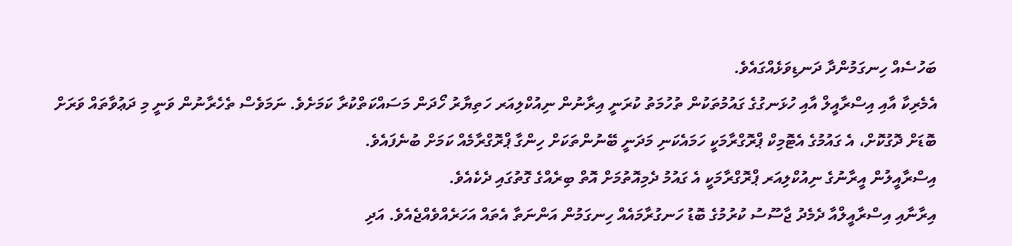ބަހުސެއް ހިނގަމުންދާ ދަނޑިވަޅެއްގައެވެ.
އެމެރިކާ އާއި އިސްރާއީލް އާއި ހުޅަނގުގެ ގައުމުތަކުން ތުހުމަތު ކުރަނީ އިރާނުން ނިއުކްލިއަރ ހަތިޔާރު ހޯދަން މަސައްކަތްކުރާ ކަމަށެވެ. ނަމަވެސް ތެހެރާނުން ވަނީ މި ދަޢުވާތައް ވަރަށް ބޮޑަށް ދޮގުކޮށް، އެ ގައުމުގެ އެޓޮމިކް ޕްރޮގްރާމަކީ ހަމައެކަނި މަދަނީ ބޭނުންތަކަށް ހިންގާ ޕްރޮގްރާމެއް ކަމަށް ބުނެފައެވެ.
އިސްރާއީލުން އީރާނުގެ ނިއުކްލިއަރ ޕްރޮގްރާމަކީ އެ ގައުމު ދެމިއޮތުމަށް އޮތް ބިރެއްގެ ގޮތުގައި ދެކެއެވެ.
އިރާނާއި އިސްރާއީލްއާ ދެމެދު ޖާސޫސު ކުރުމުގެ ބޮޑު ހަނގުރާމައެއް ހިނގަމުން އަންނަތާ އެތައް އަހަރެއްވެއްޖެއެވެ. އަދި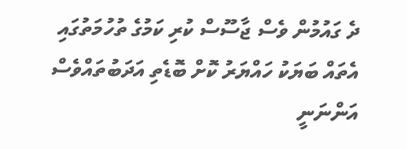ދެ ގައުމުން ވެސް ޖާސޫސް ކުރި ކަމުގެ ތުހުމަތުގައި އެތައް ބަޔަކު ހައްޔަރު ކޮށް ބޮޑެތި އަދަބުތައްވެސް އަންނަނީ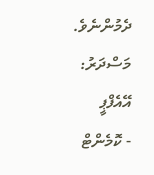ދެމުންނެވެ.
މަސްދަރު: އޭއެފްޕީ
- ކޮމެންޓް